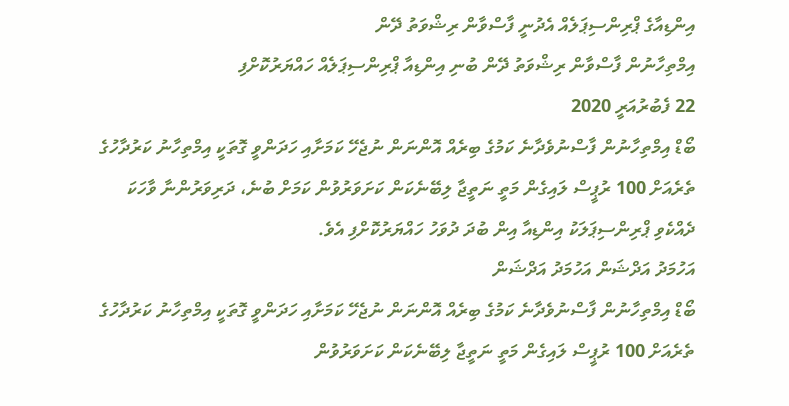އިންޑިއާގެ ޕްރިންސިޕަލެއް އެދުނީ ފާސްވާން ރިޝްވަތު ދޭން
އިމްތިހާނުން ފާސްވާން ރިޝްވަތު ދޭން ބުނި އިންޑިއާ ޕްރިންސިޕަލެއް ހައްޔަރުކޮށްފި
22 ފެބުރުއަރީ 2020
ބޯޑް އިމްތިހާނުން ފާސްނުވެދާނެ ކަމުގެ ބިރެއް އޮންނަން ނުޖެހޭ ކަމަށާއި ހަދަންވީ ގޮތަކީ އިމްތިހާނު ކަރުދާހުގެ ތެރެއަށް 100 ރުޕީސް ލައިގެން މަތީ ނަތީޖާ ލިބޭނެކަން ކަށަވަރުވުން ކަމަށް ބުނެ، ދަރިވަރުންނާ ވާހަކަ ދެއްކެވި ޕްރިންސިޕަލަކު އިންޑިއާ އިން ބުދަ ދުވަހު ހައްޔަރުކޮށްފި އެވެ.
އަހުމަދު އަދްޝަން އަހުމަދު އަދްޝަން
ބޯޑް އިމްތިހާނުން ފާސްނުވެދާނެ ކަމުގެ ބިރެއް އޮންނަން ނުޖެހޭ ކަމަށާއި ހަދަންވީ ގޮތަކީ އިމްތިހާނު ކަރުދާހުގެ ތެރެއަށް 100 ރުޕީސް ލައިގެން މަތީ ނަތީޖާ ލިބޭނެކަން ކަށަވަރުވުން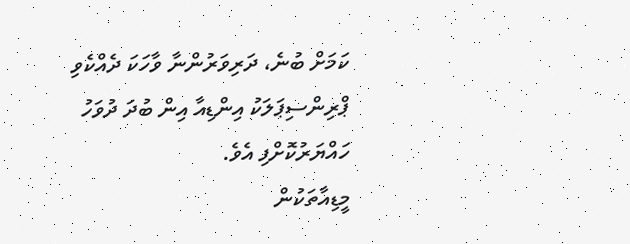ކަމަށް ބުނެ، ދަރިވަރުންނާ ވާހަކަ ދެއްކެވި ޕްރިންސިޕަލަކު އިންޑިއާ އިން ބުދަ ދުވަހު ހައްޔަރުކޮށްފި އެވެ.
މީޑިއާތަކުން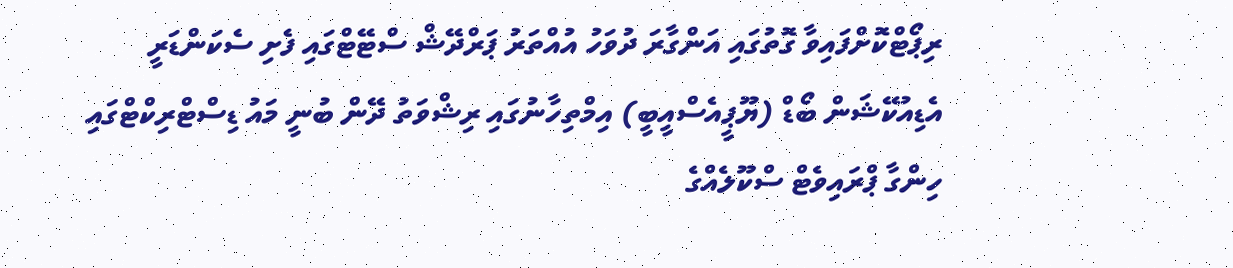ރިޕޯޓްކޮށްފައިވާ ގޮތުގައި އަންގާރަ ދުވަހު އުއްތަރު ޕަރްދޭޝް ސްޓޭޓްގައި ފެށި ސެކަންޑަރީ އެޑިއުކޭޝަން ބޯޑް (ޔޫޕީއެސްއީބީ) އިމްތިހާނުގައި ރިޝްވަތު ދޭން ބުނީ މައު ޑިސްޓްރިކްޓްގައި ހިންގާ ޕްރައިވެޓް ސްކޫލެއްގެ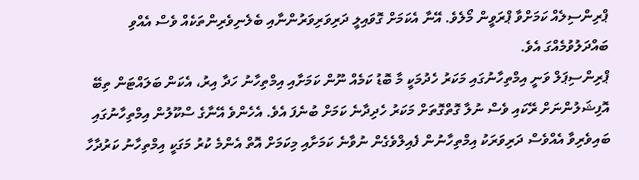ޕްރިންސިލެއް ކަމަށްވާ ޕްރަވީން މޯލެވެ. އޭނާ އެކަމަށް ގޮވައިލީ ދަރިވަރިވަރުންނާއި ބެލެނިވެރިންތަކެއް ވެސް އެއްވި ބައްދަލުވުމެއްގަ އެވެ.
ޕްރިންސިޕަލް ވަނީ އިމްތިހާނުގައި މަކަރު ހެދުމަކީ މާ ބޮޑު ކަމެއް ނޫން ކަމަށާއި އިމްތިހާނު ހަދާ އިރު، އެކަން ބަލައްޓަން ތިބޭ އޮފިޝަލުންނަށް ރޭކައި ވެސް ނުލާ ގޮތްގޮތަށް މަކަރު ހެދިދާނެ ކަމަށް ބުނެފަ އެވެ. އެހެންވެ އޭނާގެ ސްކޫލުން އިމްތިހާނުގައި ބައިވެރިވާ އެއްވެސް ދަރިވަރަކު އިމްތިހާނުން ފެއިލްވެގެން ނުވާނެ ކަމަށާއި މިކަމަށް އޮތް އެންމެ ކުރު މަގަކީ އިމްތިހާނު ކަރުދާހާ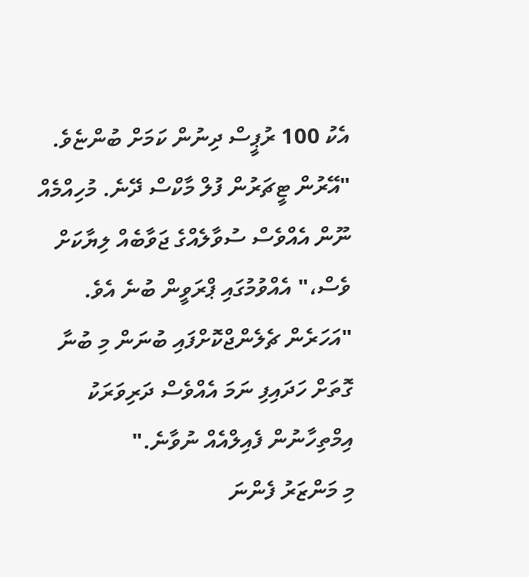އެކު 100 ރުޕީސް ދިނުން ކަމަށް ބުންޏެވެ.
"އޭރުން ޓީޗަރުން ފުލް މާކްސް ދޭނެ. މުހިއްމެއް ނޫން އެއްވެސް ސުވާލެއްގެ ޖަވާބެއް ލިޔާކަށް ވެސް،" އެއްވުމުގައި ޕްރަވީން ބުނެ އެވެ. "އަހަރެން ޗެލެންޖްކޮށްފައި ބުނަން މި ބުނާ ގޮތަށް ހަދައިފި ނަމަ އެއްވެސް ދަރިވަރަކު އިމްތިހާނުން ފެއިލްއެއް ނުވާނެ."
މި މަންޒަރު ފެންނަ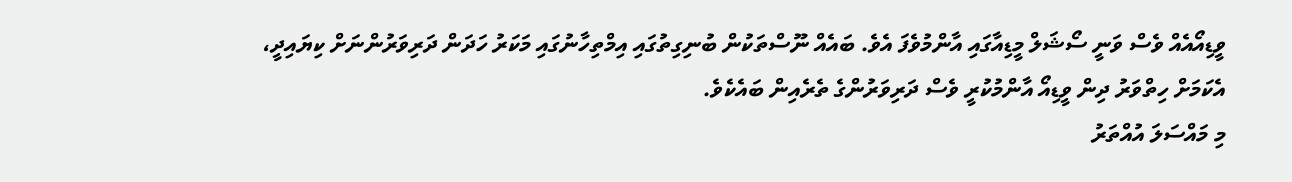ވީޑިއޯއެއް ވެސް ވަނީ ސޯޝަލް މީޑިއާގައި އާންމުވެފަ އެވެ. ބައެއް ނޫސްތަކުން ބުނިގިތުގައި އިމްތިހާނުގައި މަކަރު ހަދަން ދަރިވަރުންނަށް ކިޔައިދީ، އެކަމަށް ހިތްވަރު ދިން ވީޑިއޯ އާންމުކުރީ ވެސް ދަރިވަރުންގެ ތެރެއިން ބައެކެވެ.
މި މައްސަލަ އުއްތަރު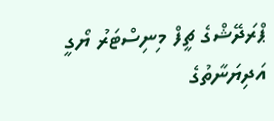ޕްރަދޭޝްގެ ޗީފް މިނިސްޓަރު ޔޯގީ އަދިޔަނާތުގެ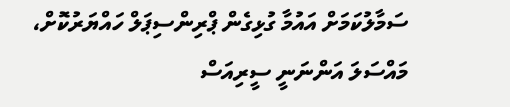ސަމާލުކަމަށް އައުމާ ގުޅިގެން ޕްރިންސިޕަލް ހައްޔަރުކޮށް، މައްސަލަ އަންނަނީ ސީރިއަސް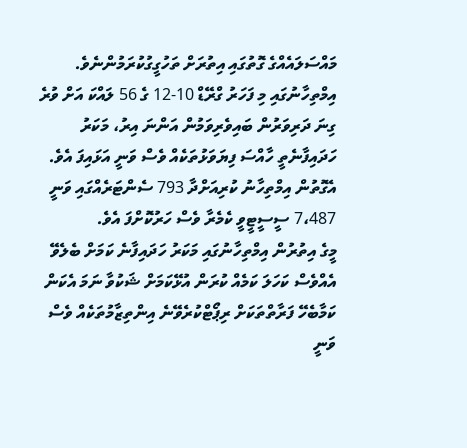މައްސަލައެއްގެ ގޮތުގައި އިތުރަށް ތަހުގީގުކުރަމުންނެވެ.
އިމްތިހާނުގައި މި ފަހަރު ގްރޭޑް 10-12 ގެ 56 ލައްކަ އަށް ވުރެ ގިނަ ދަރިވަރުން ބައިވެރިވަމުން އަންނަ އިރު، މަކަރު ހަދައިފާނެތީ ހާއްސަ ފިޔަވަޅުތަކެއް ވެސް ވަނީ އަޅައިފަ އެވެ. އެގޮތުން އިމްތިހާނު ކުރިއަށްދާ 793 ސެންޓަރެއްގައި ވަނީ 7،487 ސީސީޓީވީ ކެމެރާ ވެސް ހަރުކޮށްފަ އެވެ.
މީގެ އިތުރުން އިމްތިހާނުގައި މަކަރު ހަދައިފާނެ ކަމަށް ބެލެވޭ އެއްވެސް ކަހަލަ ކަމެއް ކުރަން އުޅޭކަމަށް ޝަކުވާ ނަމަ އެކަން ކަމާބެހޭ ފަރާތްތަކަށް ރިޕޯޓްކުރެވޭނެ އިންތިޒާމުތަކެއް ވެސް ވަނީ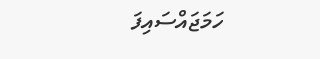ހަމަޖައްސައިފަ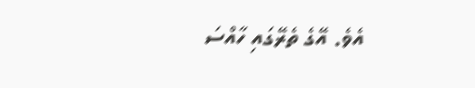އެވެ. އޭގެ ތެރޭގައި ހާއްސަ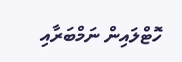ހޮޓްލައިން ނަމްބަރާއި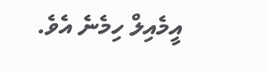އީމެއިލް ހިމެނެ އެވެ.